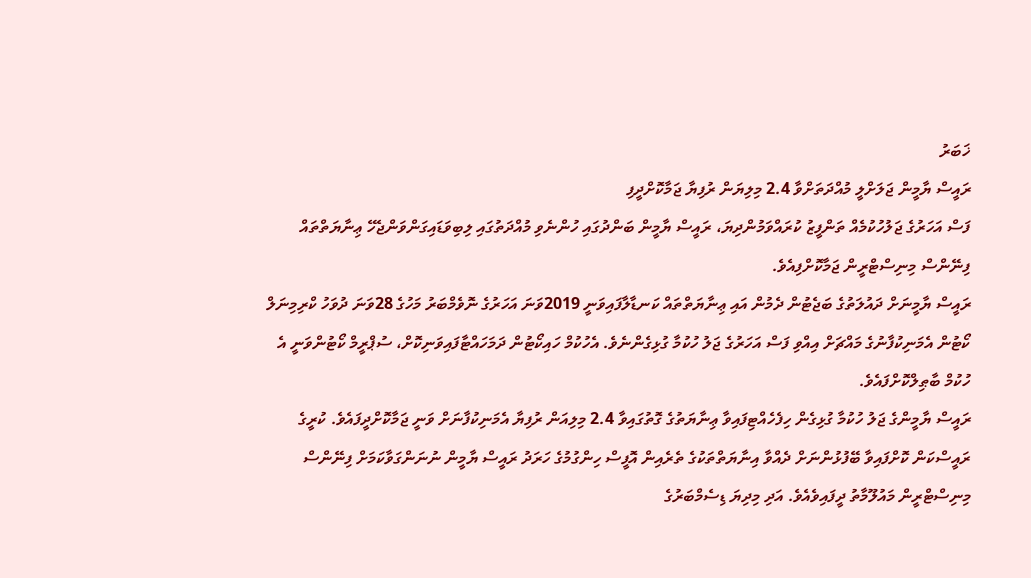ޚަބަރު
ރައީސް ޔާމީން ޖަލަށްލީ މުއްދަތަށްވާ 2.4 މިލިޔަން ރުފިޔާ ޖަމާކޮށްދީފި
ފަސް އަހަރުގެ ޖަލުހުކުމެއް ތަންފީޒު ކުރައްވަމުންދިޔަ، ރައީސް ޔާމީން ބަންދުގައި ހުންނެވި މުއްދަތުގައި ލިބިވަޑައިގަންވަންޖެހޭ ޢިނާޔަތްތައް ފިނޭންސް މިނިސްޓްރީން ޖަމާކޮށްފިއެވެ.
ރައީސް ޔާމީނަށް ދައުލަތުގެ ބަޖެޓުން ދެމުން އައި ޢިނާޔަތްތައް ކަނޑާލާފައިވަނީ 2019ވަނަ އަހަރުގެ ނޮވެމްބަރު މަހުގެ 28ވަނަ ދުވަހު ކްރިމިނަލް ކޯޓުން އެމަނިކުފާނުގެ މައްޗަށް އިއްވި ފަސް އަހަރުގެ ޖަލު ހުކުމާ ގުޅިގެންނެވެ. އެހުކުމް ހައިކޯޓުން ދަމަހައްޓާފައިވަނިކޮށް، ސުޕްރީމް ކޯޓުންވަނީ އެ ހުކުމް ބާޠިލްކޮށްފައެވެ.
ރައީސް ޔާމީންގެ ޖަލު ހުކުމާ ގުޅިގެން ހިފެހެއްޓިފައިވާ ޢިނާޔަތުގެ ގޮތުގައިވާ 2.4 މިލިއަން ރުފިޔާ އެމަނިކުފާނަށް ވަނީ ޖަމާކޮށްދީފައެވެ. ކުރީގެ ރައީސްކަން ކޮށްފައިވާ ބޭފުޅުންނަށް ދެއްވާ އިނާޔަތްތަކުގެ ތެރެއިން އޮފީސް ހިންގުމުގެ ހަރަދު ރައީސް ޔާމީން ނުނަންގަވާކަމަށް ފިނޭންސް މިނިސްޓްރީން މައުލޫމާތު ދީފައިވެއެވެ. އަދި މިދިޔަ ޑިސެމްބަރުގެ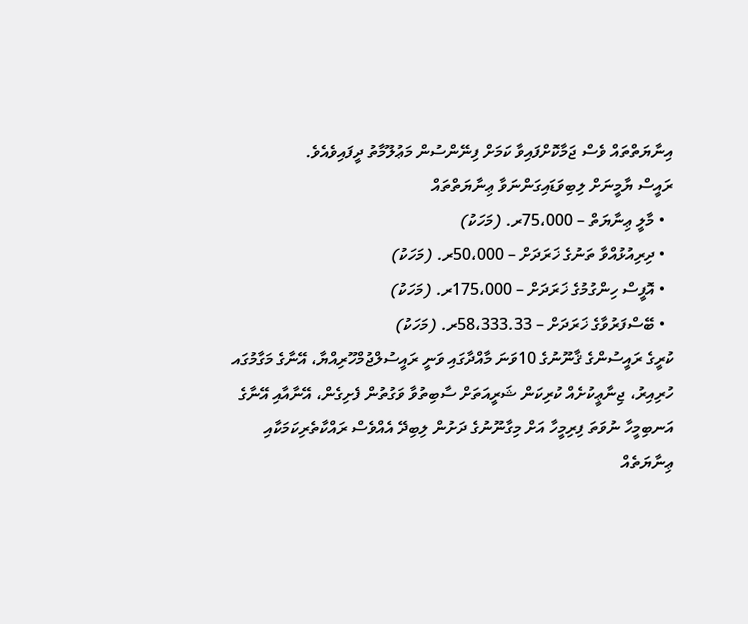އިނާޔަތްތައް ވެސް ޖަމާކޮށްފައިވާ ކަމަށް ފިނޭންސުން މަޢުލޫމާތު ދީފައިވެއެވެ.
ރައީސް ޔާމީނަށް ލިބިވަޑައިގަންނަވާ ޢިނާޔަތްތައް
  • މާލީ ޢިނާޔަތް – 75،000ރ. (މަހަކު)
  • ދިރިއުޅުއްވާ ތަނުގެ ޚަރަދަށް – 50،000ރ. (މަހަކު)
  • އޮފީސް ހިންގުމުގެ ޚަރަދަށް – 175،000ރ. (މަހަކު)
  • ބޭސްފަރުވާގެ ޚަރަދަށް – 58،333.33ރ. (މަހަކު)
ކުރީގެ ރައީސުންގެ ޤާނޫނުގެ 10ވަނަ މާއްދާގައި ވަނީ ރައީސުލްޖުމްހޫރިއްޔާ، އޭނާގެ މަގާމުގައ ހުރިއިރު، ޖިނާޢީކުށެއް ކުރިކަން ޝަރީއަތަށް ސާބިތުވާ ވަގުތުން ފެށިގެން، އޭނާއާއި އޭނާގެ އަނބިމީހާ ނުވަތަ ފިރިމީހާ އަށް މިގާނޫނުގެ ދަށުން ލިބިދޭ އެއްވެސް ރައްކާތެރިކަމަކާއި ޢިނާޔަތެއް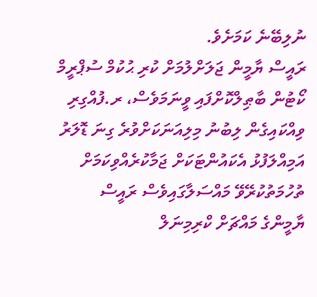ނުލިބޭނެ ކަމަށެވެ.
ރައީސް ޔާމީން ޖަލަށްލުމަށް ކުރި ޙުކުމް ސުޕްރީމް ކޯޓުން ބާޠިލްކޮށްފައި ވީނަމަވެސް، ރ.ފުއްގިރި ވިއްކައިގެން ލިބުނު މިލިއަނަކަށްވުރެ ގިނަ ޑޮލަރު އަމިއްލަފުޅު އެކައުންޓަކަށް ޖަމާކުރެއްވިކަމަށް ތުހުމަތުކުރޭވޭ މައްސަލާގައިވެސް ރައީސް ޔާމީންގެ މައްޗަށް ކްރިމިނަލް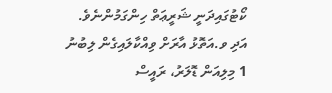ކޯޓުގައިދަނީ ޝަރީޢަތް ހިންގަމުންނެވެ. އަދި ވ.އަތޮޅު އާރަށް ވިއްކާލައިގެން ލިބުނު 1 މިލިއަން ޑޮލަރު، ރައީސް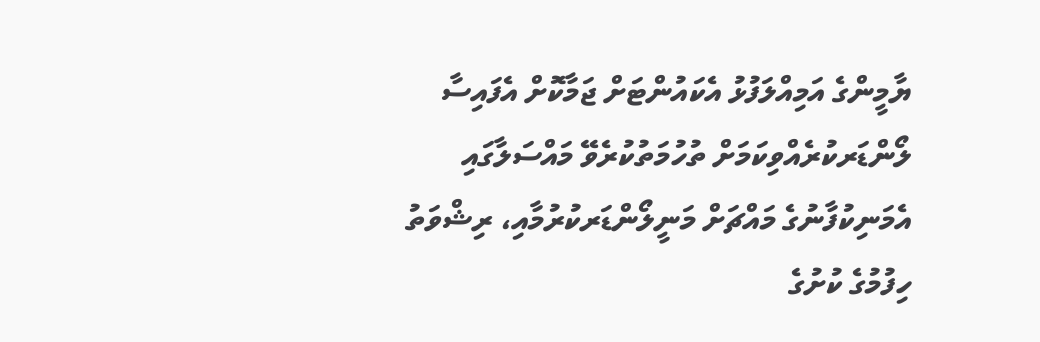ޔާމީންގެ އަމިއްލަފުޅު އެކައުންޓަށް ޖަމާކޮށް އެފައިސާ ލޯންޑަރކުރެއްވިކަމަށް ތުހުމަތުކުރެވޭ މައްސަލާގައި އެމަނިކުފާނުގެ މައްޗަށް މަނީލޯންޑަރކުރުމާއި، ރިޝްވަތު ހިފުމުގެ ކުށުގެ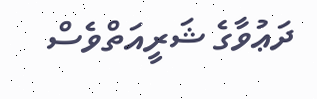ދަޢުވާގެ ޝަރީއަތްވެސް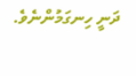ދަނީ ހިނގަމުންނެވެ.